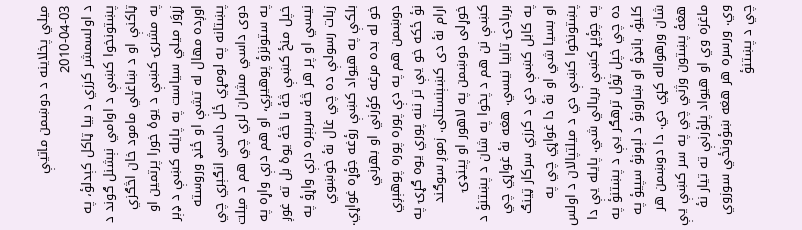میلي پخلاینه د دوښمن ماتیې
2010-04-03
د اولسمشر کرزي د بیا ټاکل کېدلؤ، په پښتونخوا کښې د اوامي نېشنل ګوند د ټاکنې او د ښاغلي مامود خان اڅګزي په مشرۍ کښې د یوۀ خورا پرتمین او زړوَر میلي سیاست په پایله کښې د ډېر اوږده مهال له تشې او ځنډ وروسته پښتانه په لومړي ځل داسي انګېري چي دوی داسي مشران لري چي هم د میلت په ستونزؤ پوهیږي، او هم درې واړه په خپل منځ کښې څۀ نا څۀ یوۀ بل ته غوږ نیسي او پر هر څۀ سربېره درې واړؤ په زبات رسولې ده چي غال نۀ خوښوي بلکې په هیواد کښې رؤغه جؤړه غواړي.
خو له بده مرغه کؤرني او بهرني دوښمن هم په دې پوره پوره پوهېږي نؤ ځکه خو یې تر ننه پوري یوه ګړۍ په ارام نۀ دی کښېنستلی. زموږ سوګند خوړلی دوښمن په لاهور او پینډۍ کښې نن هم د پخوا په شان د پښتنؤ د بربادۍ تابیا نیسي. هغه نۀ غواړي چي په کابل کښې دي د کرزي سرکار ټینګ او بسیا شي او نۀ دا غواړي چي په پښتونخوا کښې دي د میلتپالان د اولس په چؤپړ کښې بریالي شي. پایله یې دا ده چي خپل ټؤل ترهګر یې د پښتنؤ په کلیؤ، بانډؤ او ښارونؤ د لېونؤ سپيؤ په شان ورهواله کړي دي. دا دوښمن هر هغۀ پښتون وژني چي په سر کښې یې ماغزه وي او هیواد پلؤرنې ته تیار نۀ وي. ورسره هر هغه ښؤونځي سوزوي چي د پښتنؤ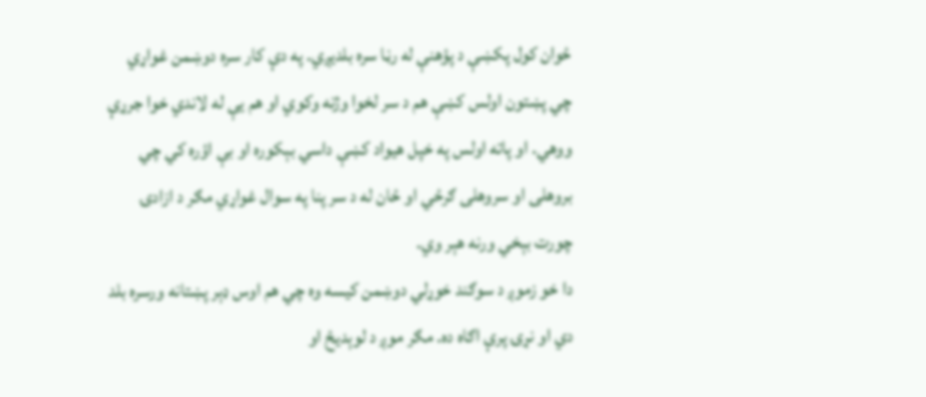ځوان کول پکښې د پؤهنې له رڼا سره بلدیږي. په دې کار سره دوښمن غواړي چي پښتون اولس کښې هم د سر لخوا وژنه وکوي او هم یې له لاندي خوا جرړې ووهي. او پاته اولس په خپل هیواد کښې داسي بېکوره او بې اؤره کي چي بروهلی او سروهلی ګرځي او ځان له د سر پنا په سوال غواړي مګر د ازادۍ چورت بېخي ورنه هېر وي.
دا خو زموږ د سوګند خوړلي دوښمن کیسه وه چي هم اوس ډېر پښتانه ورسره بلد دي او نړۍ پرې اګاه ده. مګر موږ د لوېدیځ او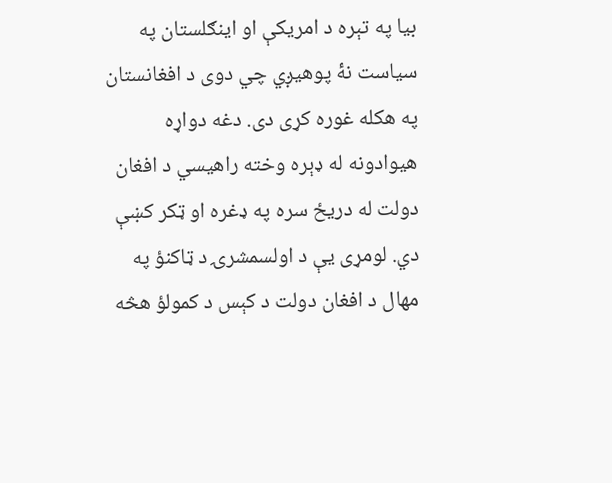بیا په تېره د امریکې او اینګلستان په سیاست نۀ پوهیږي چي دوی د افغانستان په هکله غوره کړی دی. دغه دواړه هیوادونه له ډېره وخته راهیسي د افغان دولت له دریځ سره په ډغره او ټکر کښې دي. لومړی یې د اولسمشرۍ د ټاکنؤ په مهال د افغان دولت د کېس د کمولؤ هڅه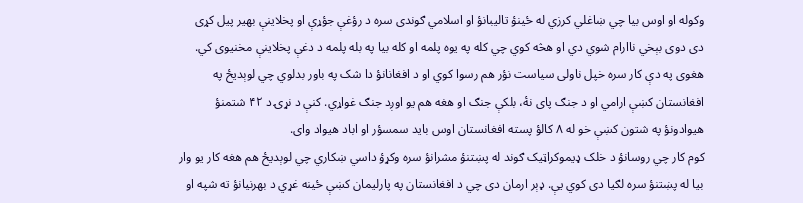وکوله او اوس بیا چي ښاغلي کرزي له ځینؤ تالیبانؤ او اسلامي ګوندی سره د رؤغې جؤړې او پخلاینې بهیر پیل کړی دی دوی بېخي ناارام شوي دي او هڅه کوي چي کله په یوه پلمه او کله بیا په بله پلمه د دغې پخلاینې مخنیوی کي. هغوی په دې کار سره خپل ناولی سیاست نؤر هم رسوا کوي او د افغانانؤ دا شک په باور بدلوي چي لوېدیځ په افغانستان کښې ارامي او د جنګ پای نۀ، بلکې جنګ او هغه هم یو اوږد جنګ غواړي. کنې د نړۍ د ۴۲ شتمنؤ هیوادونؤ په شتون کښې خو له ۸ کالؤ پسته افغانستان اوس باید سمسؤر او اباد هیواد وای.
کوم کار چي روسانؤ د خلک ډیموکراټیک ګوند له پښتنؤ مشرانؤ سره وکړؤ داسي ښکاري چي لوېدیځ هم هغه کار یو وار بیا له پښتنؤ سره لګیا دی کوي یې. ډېر ارمان دی چي د افغانستان په پارلیمان کښې ځینه غړي د بهرنیانؤ ته شپه او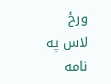ورځ لاس په نامه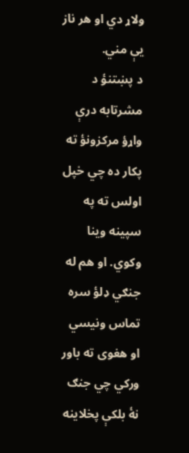ولاړ دي او هر ناز یې مني.
د پښتنؤ د مشرتابه درې واړؤ مرکزونؤ ته پکار ده چي خپل اولس ته په سپینه وینا وکوي. او هم له جنګي ډلؤ سره تماس ونیسي او هغوی ته باور ورکي چي جنګ نۀ بلکې پخلاینه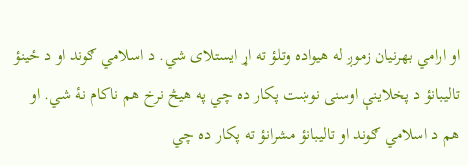او ارامي بهرنیان زموږ له هیواده وتلؤ ته اړ ایستلای شي. د اسلامي ګوند او د ځینؤ تالیبانؤ د پخلاینې اوسنی نوښت پکار ده چي په هیڅ نرخ هم ناکام نۀ شي. او هم د اسلامي ګوند او تالیبانؤ مشرانؤ ته پکار ده چي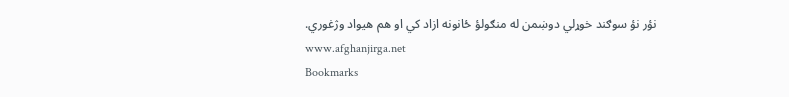نؤر نؤ سوګند خوړلي دوښمن له منګولؤ ځانونه ازاد کي او هم هیواد وژغوري.
www.afghanjirga.net
Bookmarks